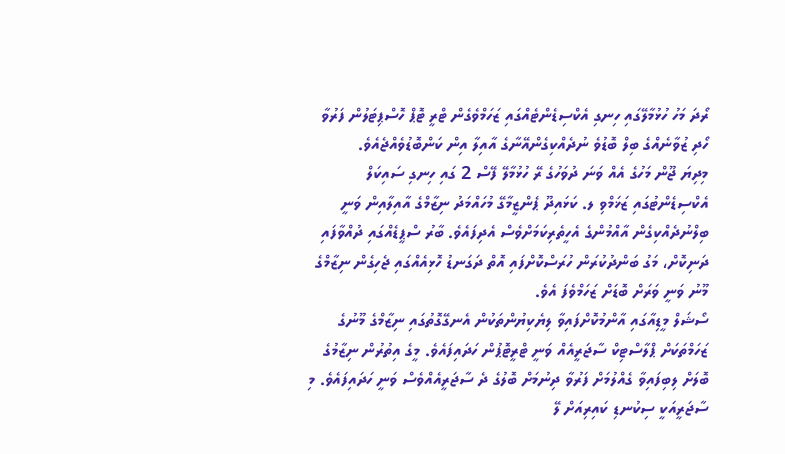ރޯދަ މަހު ހުޅުމާލޭގައި ހިނގި އެކްސިޑެންޓެއްގައި ޒަހަމްވެގެން ޓްރީ ޓޮޕް ހޮސްޕިޓަލުން ފަރުވާ ހޯދި ޒުވާނެއްގެ ބިލް ބޮޑުވެ ނުދެއްކިގެންއޭނާގެ އާއިލާ އިން ކަންބޮޑުވެއްޖެއެވެ.
މިދިޔަ ޖޫން މަހުގެ އެއް ވަނަ ދުވަހުގެ ރޭ ހުޅުމާލޭ ފޭސް 2 ގައި ހިނގި ސައިކަލް އެކްސިޑެންޓުގައި ޒަޚަމްވި ލ. ކަޅައިދޫ ޕެންޒީމާގޭ މުހައްމަދު ނިޒާމްގެ އާއިލާއިން ވަނީ ބިލްނުދެއްކިގެން އާއްމުންގެ އެހީތެރިކަމަށްވެސް އެދިފައެވެ. ބާރު ސްޕީޑެއްގައި ދުއްވާފައި ދަނިކޮށް، މަގު ބަންދުކުރަން ހުރަސްކޮށްފައި އޮތް ދަގަނޑު ހޮޅިއެއްގައި ޖެހިގެން ނިޒާމްގެ މޫނު ވަނީ ވަރަށް ބޮޑަށް ޒަހަމްވެފަ އެވެ.
ސޯޝަލް މީޑިއާގައި އާންމުކޮށްފައިވާ ލިޔެކިޔުންތަކުން އެނގޭގޮތުގައި ނިޒާމްގެ މޫނުގެ ޒަހަމްތަކަށް ޕްލާސްޓިކް ސާޖަރީއެއް ވަނީ ޓްރީޓޮޕުން ހަދައިފައެވެ. މީގެ އިތުރުން ނިޒާމުގެ ބޮލަށް ލިބިފައިވާ ގެއްލުމަށް ފަރުވާ ދިނުމަށް ބޮލުގެ ދެ ސާޖަރީއެއްވެސް ވަނީ ހަދައިފައެވެ. މި ސާޖަރީއަކީ ސިކުނޑި ކައިރިއަށް ލޭ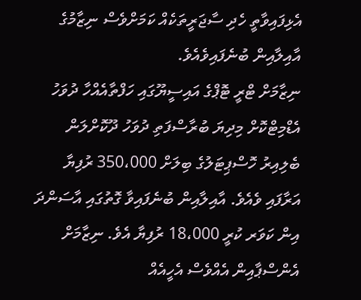އެޅިފައިވާތީ ހެދި ސާޖަރީތަކެއް ކަމަށްވެސް ނިޒާމުގެ އާއިލާއިން ބުނެފައިވެއެވެ.
ނިޒާމަށް ޓްރީ ޓޮޕްގެ އައިސީޔޫގައި ހަފްތާއެއްހާ ދުވަހު އެޑްމިޓްކޮށް މިދިޔަ ބުރާސްފަތި ދުވަހު ދޫކޮށްލަން ބެލިއިރު ހޮސްޕިޓަލުގެ ބިލަށް 350،000 ރުފިޔާ އަރާފައި ވެއެވެ. އާއިލާއިން ބުނެފައިވާ ގޮތުގައި އާސަންދަ އިން ކަވަރ ކުރީ 18،000 ރުފިޔާ އެވެ. ނިޒާމަށް އެންސްޕާއިން އެއްވެސް އެހީއެއް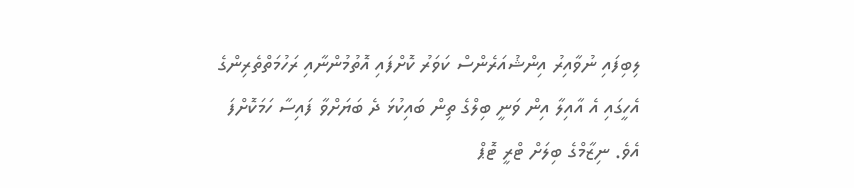ލިބިފައި ނުވާއިރު އިންޝުއަރެންސް ކަވަރު ކޮށްފައި އޮތުމުންނާއި ރަހުމަތްތެރިންގެ އެހީގައި އެ އާއިލާ އިން ވަނީ ބިލްގެ ތިން ބައިކުޅަ ދެ ބަޔަށްވާ ފައިސާ ހަމަކޮށްފަ އެވެ. ނިޒާމްގެ ބިލަށް ޓްރީ ޓޮޕް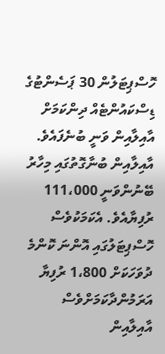ހޮސްޕިޓަލުން 30 ޕަސެންޓުގެ ޑިސްކައުންޓެއް ދިންކަމަށް އާއިލާއިން ވަނީ ބުނެފައެވެ.
އާއިލާއިން ބުނާގޮތުގައި މިހާރު ބޭނުންވަނީ 111،000 ރުފިޔާއެވެ. އެކަމަކުވެސް ހޮސްޕިޓަލުގައި އޮންނަ ކޮންމެ ދުވަހަކަށް 1،800 ރުފިޔާ އަރަމުންދާކަމަށްވެސް އާއިލާއިން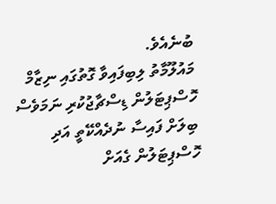ބުނެއެވެ.
މައުލޫމާތު ލިބިފައިވާ ގޮތުގައި ނިޒާމް ހޮސްޕިޓަލުން ޑިސްޗާޖުކުރި ނަމަވެސް ބިލަށް ފައިސާ ނުދެއްކޭތީ އަދި ހޮސްޕިޓަލުން ގެއަށް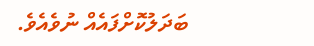ބަދަލުކޮށްފައެއް ނުވެއެވެ.